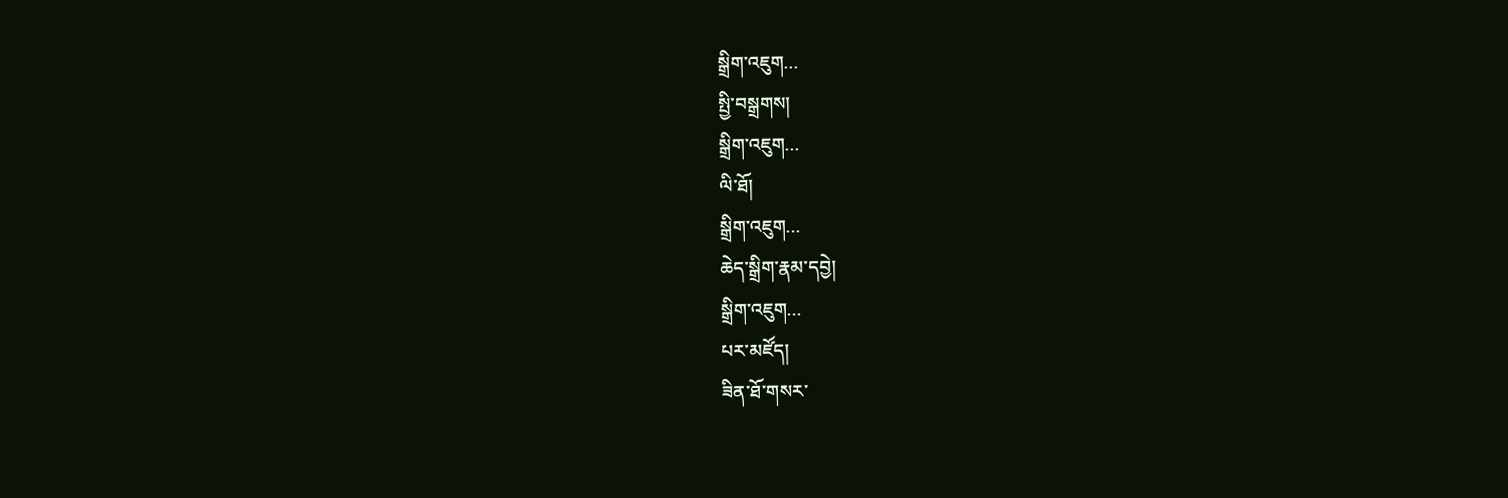སྒྲིག་འཇུག...
སྤྱི་བསྒྲགས།
སྒྲིག་འཇུག...
ལི་ཐོ།
སྒྲིག་འཇུག...
ཆེད་སྒྲིག་རྣམ་དབྱེ།
སྒྲིག་འཇུག...
པར་མཛོད།
ཟིན་ཐོ་གསར་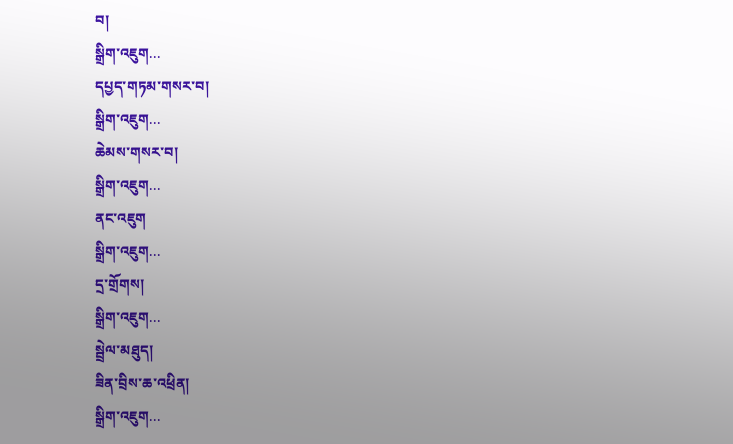བ།
སྒྲིག་འཇུག...
དཔྱད་གཏམ་གསར་བ།
སྒྲིག་འཇུག...
ཆེམས་གསར་བ།
སྒྲིག་འཇུག...
ནང་འཇུག
སྒྲིག་འཇུག...
དྲ་གྲོགས།
སྒྲིག་འཇུག...
སྦྲེལ་མཐུད།
ཟིན་བྲིས་ཆ་འཕྲིན།
སྒྲིག་འཇུག...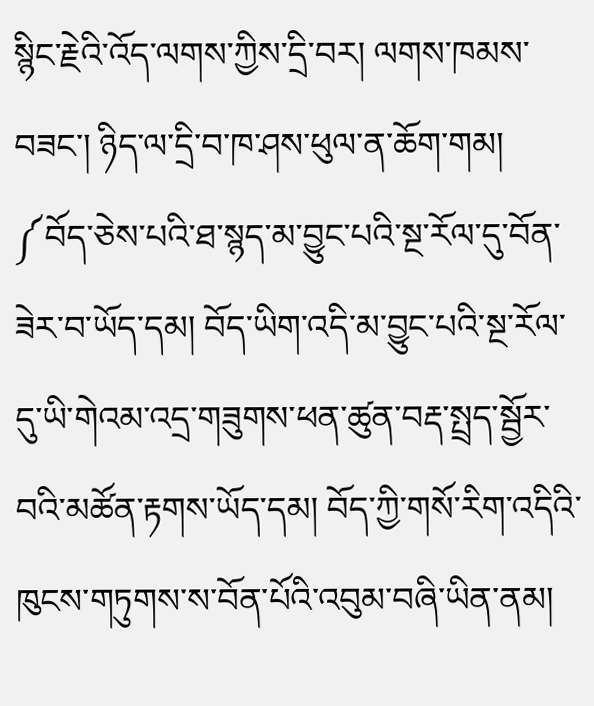སྙིང་རྗེའི་འོད་ལགས་ཀྱིས་དྲི་བར། ལགས་ཁམས་བཟང་། ཉིད་ལ་དྲི་བ་ཁ་ཤས་ཕུལ་ན་ཆོག་གམ། ༼བོད་ཅེས་པའི་ཐ་སྙད་མ་བྱུང་པའི་སྔ་རོལ་དུ་བོན་ཟེར་བ་ཡོད་དམ། བོད་ཡིག་འདི་མ་བྱུང་པའི་སྔ་རོལ་དུ་ཡི་གེའམ་འདྲ་གཟུགས་ཕན་ཚུན་བརྡ་སྤྲད་སྦྱོར་བའི་མཚོན་རྟགས་ཡོད་དམ། བོད་ཀྱི་གསོ་རིག་འདིའི་ཁུངས་གཏུགས་ས་བོན་པོའི་འབུམ་བཞི་ཡིན་ནམ།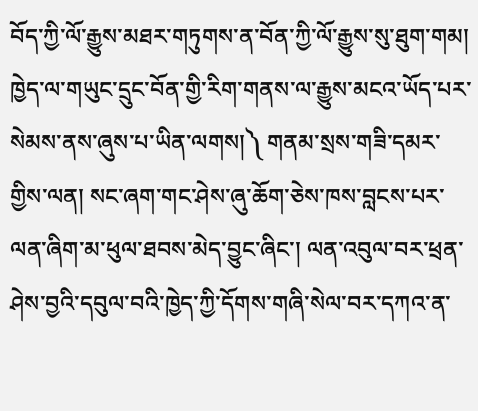བོད་ཀྱི་ལོ་རྒྱུས་མཐར་གཏུགས་ན་བོན་ཀྱི་ལོ་རྒྱུས་སུ་ཐུག་གམ། ཁྱེད་ལ་གཡུང་དྲུང་བོན་གྱི་རིག་གནས་ལ་རྒྱུས་མངའ་ཡོད་པར་སེམས་ནས་ཞུས་པ་ཡིན་ལགས།༽ གནམ་སྲས་གཟི་དམར་གྱིས་ལན། སང་ཞག་གང་ཤེས་ཞུ་ཆོག་ཅེས་ཁས་བླངས་པར་ལན་ཞིག་མ་ཕུལ་ཐབས་མེད་བྱུང་ཞིང་། ལན་འབུལ་བར་ཕྲན་ཤེས་བྱའི་དབུལ་བའི་ཁྱེད་ཀྱི་དོགས་གཞི་སེལ་བར་དཀའ་ན་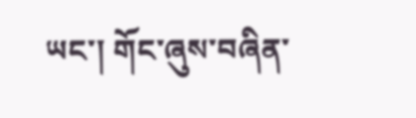ཡང་། གོང་ཞུས་བཞིན་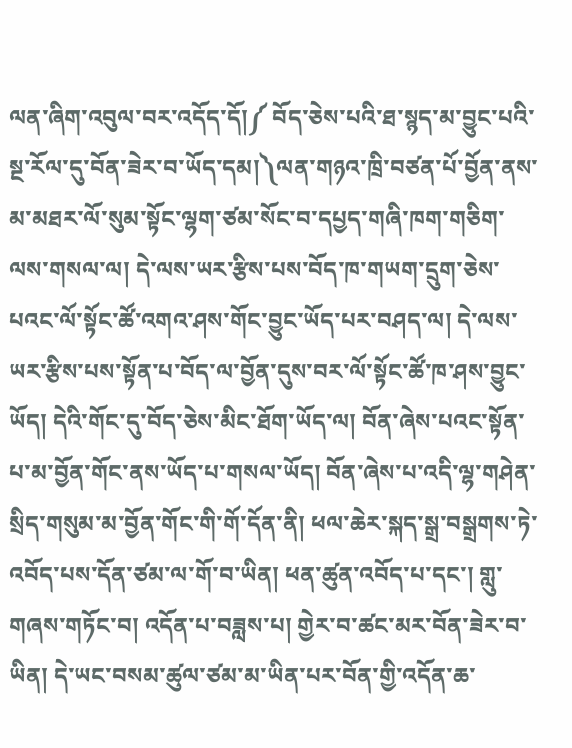ལན་ཞིག་འབུལ་བར་འདོད་དོ།༼ བོད་ཅེས་པའི་ཐ་སྙད་མ་བྱུང་པའི་སྔ་རོལ་དུ་བོན་ཟེར་བ་ཡོད་དམ།༽ལན་གཉའ་ཁྲི་བཙན་པོ་བྱོན་ནས་མ་མཐར་ལོ་སུམ་སྟོང་ལྷག་ཙམ་སོང་བ་དཔྱད་གཞི་ཁག་གཅིག་ལས་གསལ་ལ། དེ་ལས་ཡར་རྩིས་པས་བོད་ཁ་གཡག་དྲུག་ཅེས་པའང་ལོ་སྟོང་ཚོ་འགའ་ཤས་གོང་བྱུང་ཡོད་པར་བཤད་ལ། དེ་ལས་ཡར་རྩིས་པས་སྟོན་པ་བོད་ལ་བྱོན་དུས་བར་ལོ་སྟོང་ཚོ་ཁ་ཤས་བྱུང་ཡོད། དེའི་གོང་དུ་བོད་ཅེས་མིང་ཐོག་ཡོད་ལ། བོན་ཞེས་པའང་སྟོན་པ་མ་བྱོན་གོང་ནས་ཡོད་པ་གསལ་ཡོད། བོན་ཞེས་པ་འདི་ལྷ་གཤེན་སྲིད་གསུམ་མ་བྱོན་གོང་གི་གོ་དོན་ནི། ཕལ་ཆེར་སྐད་སྒྲ་བསྒྲགས་ཏེ་འབོད་པས་དོན་ཙམ་ལ་གོ་བ་ཡིན། ཕན་ཚུན་འབོད་པ་དང་། གླུ་གཞས་གཏོང་བ། འདོན་པ་བཟླས་པ། གྱེར་བ་ཚང་མར་བོན་ཟེར་བ་ཡིན། དེ་ཡང་བསམ་ཚུལ་ཙམ་མ་ཡིན་པར་བོན་གྱི་འདོན་ཆ་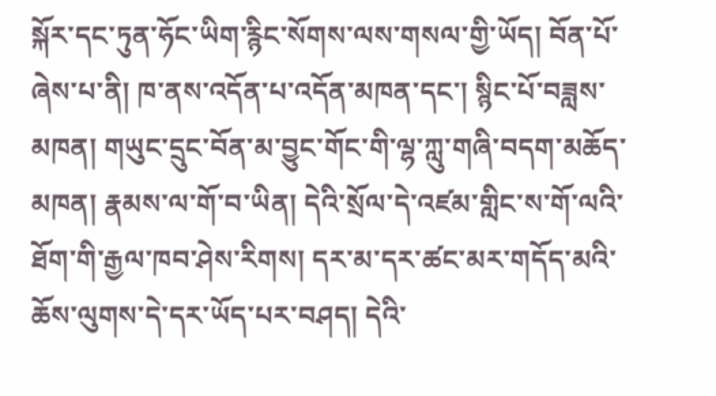སྐོར་དང་ཏུན་ཧོང་ཡིག་རྙིང་སོགས་ལས་གསལ་གྱི་ཡོད། བོན་པོ་ཞེས་པ་ནི། ཁ་ནས་འདོན་པ་འདོན་མཁན་དང་། སྙིང་པོ་བཟླས་མཁན། གཡུང་དྲུང་བོན་མ་བྱུང་གོང་གི་ལྷ་ཀླུ་གཞི་བདག་མཆོད་མཁན། རྣམས་ལ་གོ་བ་ཡིན། དེའི་སྲོལ་དེ་འཛམ་གླིང་ས་གོ་ལའི་ཐོག་གི་རྒྱལ་ཁབ་ཤེས་རིགས། དར་མ་དར་ཚང་མར་གདོད་མའི་ཆོས་ལུགས་དེ་དར་ཡོད་པར་བཤད། དེའི་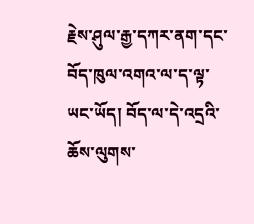རྗེས་ཤུལ་རྒྱ་དཀར་ནག་དང་བོད་ཁུལ་འགའ་ལ་ད་ལྟ་ཡང་ཡོད། བོད་ལ་དེ་འདྲའི་ཆོས་ལུགས་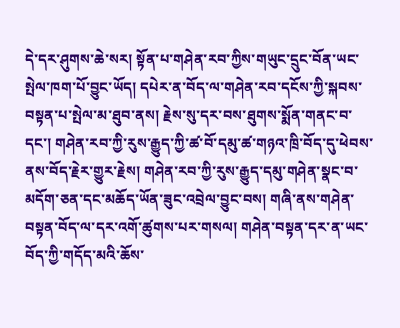དེ་དར་ཤུགས་ཆེ་སར། སྟོན་པ་གཤེན་རབ་ཀྱིས་གཡུང་དྲུང་བོན་ཡང་སྤེལ་ཁག་པོ་བྱུང་ཡོད། དཔེར་ན་བོད་ལ་གཤེན་རབ་དངོས་ཀྱི་སྐབས་བསྟན་པ་སྤེལ་མ་ཐུབ་ནས། རྗེས་སུ་དར་བས་ཐུགས་སྨོན་གནང་བ་དང་། གཤེན་རབ་ཀྱི་རུས་རྒྱུད་ཀྱི་ཚ་བོ་དམུ་ཚ་གཉའ་ཁྲི་བོད་དུ་ཕེབས་ནས་བོད་རྗེར་གྱུར་རྗེས། གཤེན་རབ་ཀྱི་རུས་རྒྱུད་དམུ་གཤེན་སྣང་བ་མདོག་ཅན་དང་མཆོད་ཡོན་ཟུང་འབྲེལ་བྱུང་བས། གཞི་ནས་གཤེན་བསྟན་བོད་ལ་དར་འགོ་ཚུགས་པར་གསལ། གཤེན་བསྟན་དར་ན་ཡང་བོད་ཀྱི་གདོད་མའི་ཆོས་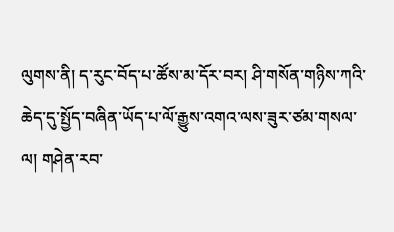ལུགས་ནི། ད་རུང་བོད་པ་ཚོས་མ་དོར་བར། ཤི་གསོན་གཉིས་ཀའི་ཆེད་དུ་སྤྱོད་བཞིན་ཡོད་པ་ལོ་རྒྱུས་འགའ་ལས་ཟུར་ཙམ་གསལ་ལ། གཤེན་རབ་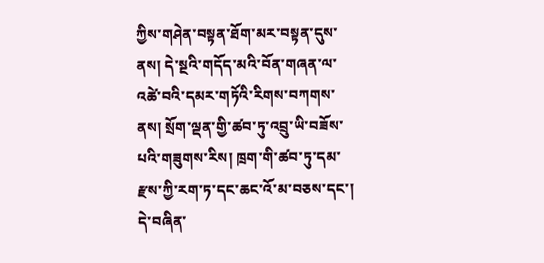ཀྱིས་གཤེན་བསྟན་ཐོག་མར་བསྟན་དུས་ནས། དེ་སྔའི་གདོད་མའི་བོན་གཞན་ལ་འཚེ་བའི་དམར་གཏོའི་རིགས་བཀགས་ནས། སྲོག་ལྡན་གྱི་ཚབ་ཏུ་འབྲུ་ཡི་བཟོས་པའི་གཟུགས་རིས། ཁྲག་གི་ཚབ་ཏུ་དམ་རྫས་ཀྱི་རག་ཏ་དང་ཆང་འོ་མ་བཅས་དང་། དེ་བཞིན་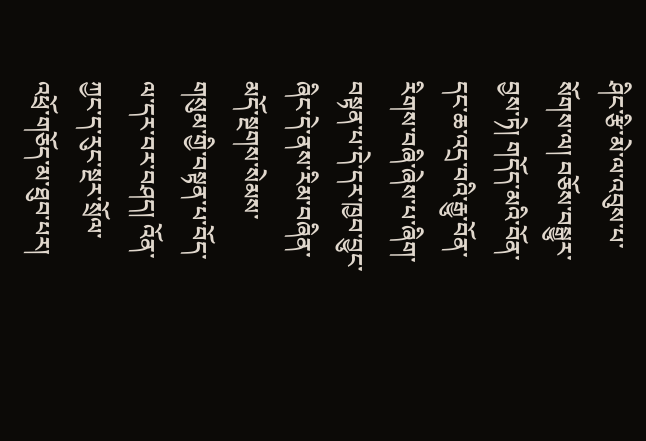ཤིང་རྩི་མེ་ལ་འབུས་པ་སོགས་ལ། བཅོས་བསྒྱུར་བྱས་ཏེ། གདོད་མའི་བོན་དང་ཆ་འདྲ་བའི་རྒྱུ་བོན་རིགས་བཞི་ཞེས་པ་ཞིག་བསྟན་པ་དེ་དར་ཁྱབ་བྱུང་ཞིང་དེ་ནས་རིམ་བཞིན་མདོ་སྔགས་སེམས་གསུམ་གྱི་བསྟན་པ་བོད་ལ་དར་བར་བཤད། འོན་ཀྱང་ད་རུང་སྔར་སྲོལ་འཕྲོ་གཅོད་མ་ཐུབ་པར།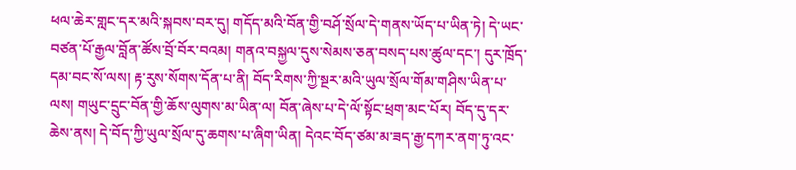ཕལ་ཆེར་གླང་དར་མའི་སྐབས་བར་དུ། གདོད་མའི་བོན་གྱི་བཤོ་སྲོལ་དེ་གནས་ཡོད་པ་ཡིན་ཏེ། དེ་ཡང་བཙན་པོ་རྒྱལ་བློན་ཚོས་བྲོ་བོར་བའམ། གནའ་བསྐྱལ་དུས་སེམས་ཅན་བསད་པས་ཚུལ་དང་། དུར་ཁྲོད་དམ་བང་སོ་ལས། རྟ་རུས་སོགས་དོན་པ་ནི། བོད་རིགས་ཀྱི་སྔར་མའི་ཡུལ་སྲོལ་གོམ་གཤིས་ཡིན་པ་ལས། གཡུང་དྲུང་བོན་གྱི་ཆོས་ལུགས་མ་ཡིན་ལ། བོན་ཞེས་པ་དེ་ལོ་སྟོང་ཕྲག་མང་པོར། བོད་དུ་དར་ཆེས་ནས། དེ་བོད་ཀྱི་ཡུལ་སྲོལ་དུ་ཆགས་པ་ཞིག་ཡིན། དེའང་བོད་ཙམ་མ་ཟད་རྒྱ་དཀར་ནག་ཏུ་འང་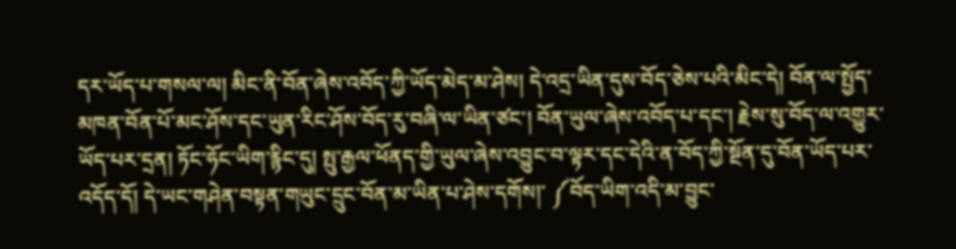དར་ཡོད་པ་གསལ་ལ། མིང་ནི་བོན་ཞེས་འབོད་ཀྱི་ཡོད་མེད་མ་ཤེས། དེ་འདྲ་ཡིན་དུས་བོད་ཅེས་པའི་མིང་དེ། བོན་ལ་སྤྱོད་མཁན་བོན་པོ་མང་ཤོས་དང་ཡུན་རིང་ཤོས་བོད་རུ་བཞི་ལ་ཡིན་ཙང་། བོན་ཡུལ་ཞེས་འབོད་པ་དང་། རྗེས་སུ་བོད་ལ་འགྱུར་ཡོད་པར་དྲན། ཏོང་ཧོང་ཡིག་རྙིང་དུ། སྤུ་རྒྱལ་ཕོནད་གྱི་ཡུལ་ཞེས་འབྱུང་བ་ལྟར་དང་དེའི་ན་བོད་ཀྱི་སྔོན་དུ་བོན་ཡོད་པར་འདོད་དོ། དེ་ཡང་གཤེན་བསྟན་གཡུང་དྲུང་བོན་མ་ཡིན་པ་ཤེས་དགོས།་ ༼བོད་ཡིག་འདི་མ་བྱུང་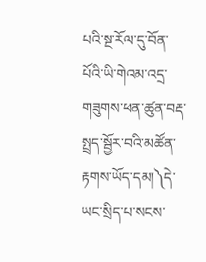པའི་སྔ་རོལ་དུ་བོན་པོའི་ཡི་གེའམ་འདྲ་གཟུགས་ཕན་ཚུན་བརྡ་སྤྲད་སྦྱོར་བའི་མཚོན་རྟགས་ཡོད་དམ།༽དེ་ཡང་སྲིད་པ་སངས་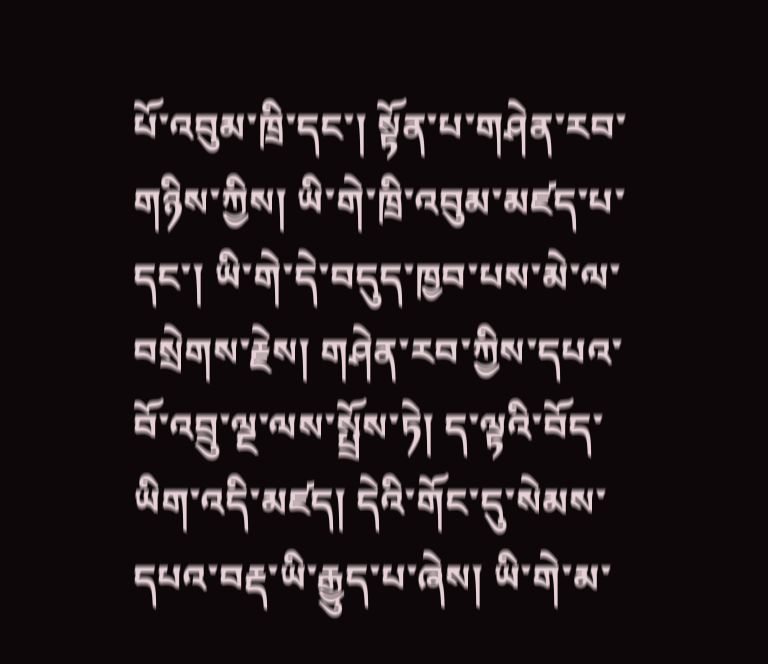པོ་འབུམ་ཁྲི་དང་། སྟོན་པ་གཤེན་རབ་གཉིས་ཀྱིས། ཡི་གེ་ཁྲི་འབུམ་མཛད་པ་དང་། ཡི་གེ་དེ་བདུད་ཁྱབ་པས་མེ་ལ་བསྲེགས་རྗེས། གཤེན་རབ་ཀྱིས་དཔའ་བོ་འབྲུ་ལྔ་ལས་སྤྲོས་ཏེ། ད་ལྟའི་བོད་ཡིག་འདི་མཛད། དེའི་གོང་དུ་སེམས་དཔའ་བརྡ་ཡི་རྒྱུད་པ་ཞེས། ཡི་གེ་མ་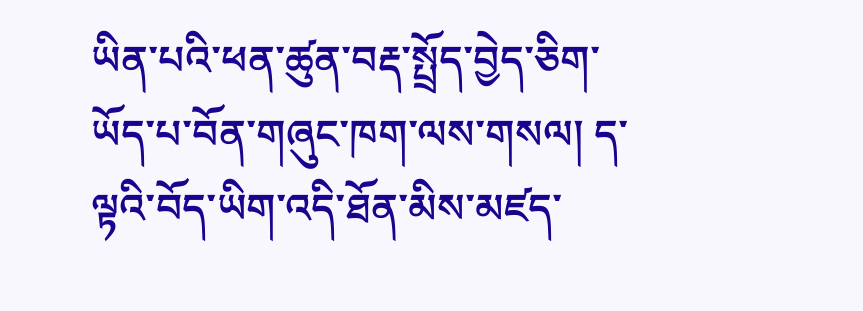ཡིན་པའི་ཕན་ཚུན་བརྡ་སྤྲོད་བྱེད་ཅིག་ཡོད་པ་བོན་གཞུང་ཁག་ལས་གསལ། ད་ལྟའི་བོད་ཡིག་འདི་ཐོན་མིས་མཛད་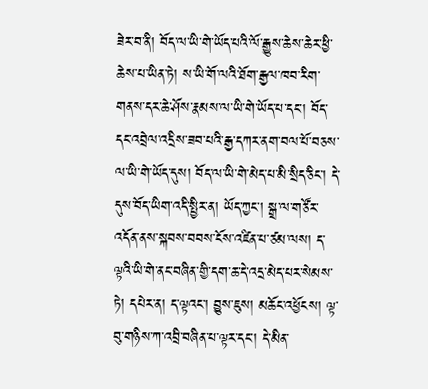ཟེར་བ་ནི། བོད་ལ་ཡི་གེ་ཡོད་པའི་ལོ་རྒྱུས་ཆེས་ཆེར་ཕྱི་ཆེས་པ་ཡིན་ཏེ། ས་ཡི་གོ་ལའི་ཐོག་རྒྱལ་ཁབ་རིག་གནས་དར་ཆེ་ཤོས་རྣམས་ལ་ཡི་གེ་ཡོད་པ་དང་། བོད་དང་འབྲེལ་འདྲིས་ཟབ་པའི་རྒྱ་དཀར་ནག་བལ་པོ་བཅས་ལ་ཡི་གེ་ཡོད་དུས། བོད་ལ་ཡི་གེ་མེད་པ་མི་སྲིད་ཅིང་། དེ་དུས་བོད་ཡིག་འདི་སྤྱིར་ན། ཡོད་ཀྱང་། སྒྲ་ལ་གཙོར་འདོན་ནས་སྐབས་བབས་ངོས་འཛིན་པ་ཙམ་ལས། ད་ལྟའི་ཡི་གེ་ནང་བཞིན་གྱི་དག་ཆ་དེ་འདྲ་མེད་པར་སེམས་ཏེ། དཔེར་ན། ད་ལྟའང་། བྱུས་ཇུས། མཆོང་འཕྱོངས། ལྟ་བུ་གཉིས་ཀ་འབྲི་བཞིན་པ་ལྟར་དང་། དེ་མིན་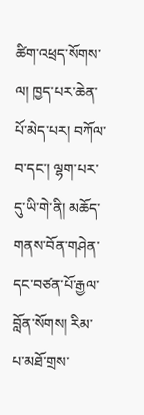ཚིག་འཕྲད་སོགས་ལ། ཁྱད་པར་ཆེན་པོ་མེད་པར། བཀོལ་བ་དང་། ལྷག་པར་དུ་ཡི་གེ་ནི། མཆོད་གནས་བོན་གཤེན་དང་བཙན་པོ་རྒྱལ་བློན་སོགས། རིམ་པ་མཐོ་གྲས་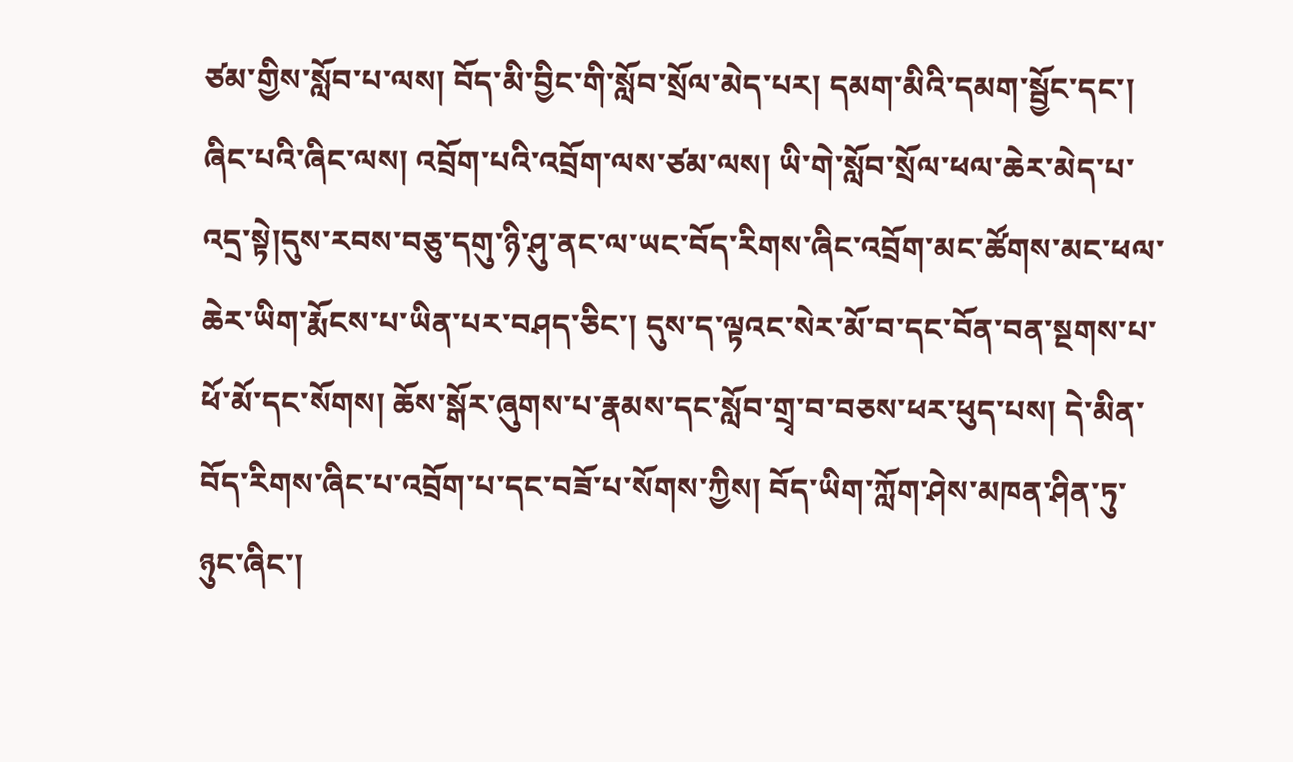ཙམ་གྱིས་སློབ་པ་ལས། བོད་མི་བྱིང་གི་སློབ་སྲོལ་མེད་པར། དམག་མིའི་དམག་སྦྱོང་དང་། ཞིང་པའི་ཞིང་ལས། འབྲོག་པའི་འབྲོག་ལས་ཙམ་ལས། ཡི་གེ་སློབ་སྲོལ་ཕལ་ཆེར་མེད་པ་འདྲ་སྟེ།དུས་རབས་བཅུ་དགུ་ཉི་ཤུ་ནང་ལ་ཡང་བོད་རིགས་ཞིང་འབྲོག་མང་ཚོགས་མང་ཕལ་ཆེར་ཡིག་རྨོངས་པ་ཡིན་པར་བཤད་ཅིང་། དུས་ད་ལྟའང་སེར་མོ་བ་དང་བོན་བན་སྔགས་པ་ཕོ་མོ་དང་སོགས། ཆོས་སྒོར་ཞུགས་པ་རྣམས་དང་སློབ་གྲྭ་བ་བཅས་ཕར་ཕུད་པས། དེ་མིན་བོད་རིགས་ཞིང་པ་འབྲོག་པ་དང་བཟོ་པ་སོགས་ཀྱིས། བོད་ཡིག་ཀློག་ཤེས་མཁན་ཤིན་ཏུ་ཉུང་ཞིང་།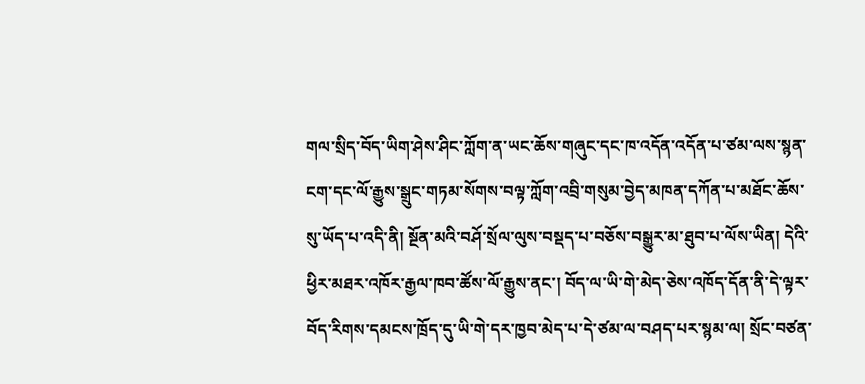གལ་སྲིད་བོད་ཡིག་ཤེས་ཤིང་ཀློག་ན་ཡང་ཆོས་གཞུང་དང་ཁ་འདོན་འདོན་པ་ཙམ་ལས་སྙན་ངག་དང་ལོ་རྒྱུས་སྒྲུང་གཏམ་སོགས་བལྟ་ཀློག་འབྲི་གསུམ་བྱེད་མཁན་དཀོན་པ་མཐོང་ཆོས་སུ་ཡོད་པ་འདི་ནི། སྔོན་མའི་བཤོ་སྲོལ་ལུས་བསྡད་པ་བཅོས་བསྒྱུར་མ་ཐུབ་པ་ལོས་ཡིན། དེའི་ཕྱིར་མཐར་འཁོར་རྒྱལ་ཁབ་ཚོས་ལོ་རྒྱུས་ནང་། བོད་ལ་ཡི་གེ་མེད་ཅེས་འཁོད་དོན་ནི་དེ་ལྟར་བོད་རིགས་དམངས་ཁྲོད་དུ་ཡི་གེ་དར་ཁྱབ་མེད་པ་དེ་ཙམ་ལ་བཤད་པར་སྙམ་ལ། སྲོང་བཙན་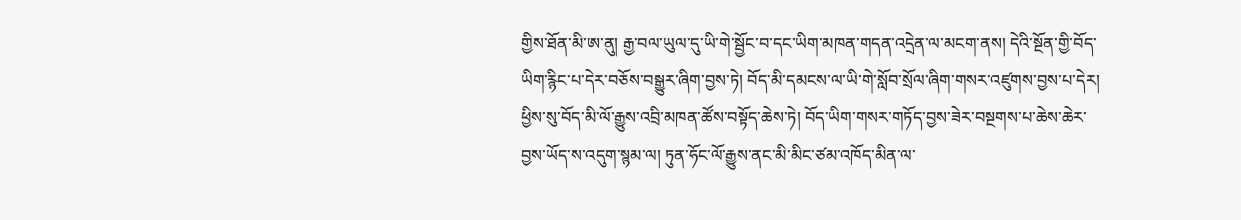གྱིས་ཐོན་མི་ཨ་ནུ། རྒྱ་བལ་ཡུལ་དུ་ཡི་གེ་སྦྱོང་བ་དང་ཡིག་མཁན་གདན་འདྲེན་ལ་མངག་ནས། དེའི་སྔོན་གྱི་བོད་ཡིག་རྙིང་པ་དེར་བཅོས་བསྒྱུར་ཞིག་བྱས་ཏེ། བོད་མི་དམངས་ལ་ཡི་གེ་སློབ་སྲོལ་ཞིག་གསར་འཛུགས་བྱས་པ་དེར། ཕྱིས་སུ་བོད་མི་ལོ་རྒྱུས་འབྲི་མཁན་ཚོས་བསྟོད་ཆེས་ཏེ། བོད་ཡིག་གསར་གཏོད་བྱས་ཟེར་བསྔགས་པ་ཆེས་ཆེར་བྱས་ཡོད་ས་འདུག་སྙམ་ལ། ཏུན་ཧོང་ལོ་རྒྱུས་ནང་མི་མིང་ཙམ་འཁོད་མིན་ལ་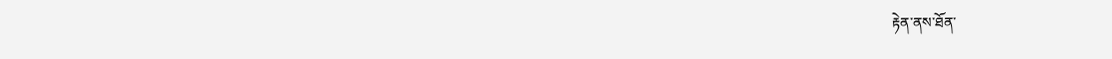རྟེན་ནས་ཐོན་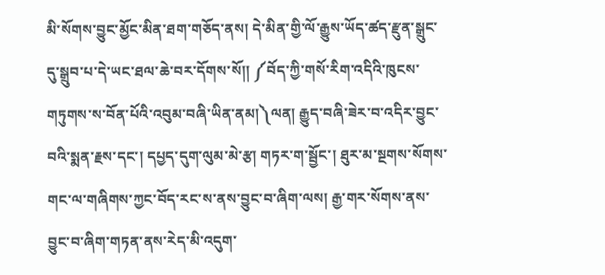མི་སོགས་བྱུང་མྱོང་མིན་ཐག་གཅོད་ནས། དེ་མིན་གྱི་ལོ་རྒྱུས་ཡོད་ཚད་རྫུན་སྒྲུང་དུ་སྒྲུབ་པ་དེ་ཡང་ཐལ་ཆེ་བར་དོགས་སོ།། ༼བོད་ཀྱི་གསོ་རིག་འདིའི་ཁུངས་གཏུགས་ས་བོན་པོའི་འབུམ་བཞི་ཡིན་ནམ།༽ལན། རྒྱུད་བཞི་ཟེར་བ་འདིར་བྱུང་བའི་སྨན་རྗས་དང་། དཔྱད་དུག་ལུམ་མེ་རྩ། གཏར་ག་སྦྱོང་། ཐུར་མ་སྔགས་སོགས་གང་ལ་གཞིགས་ཀྱང་བོད་རང་ས་ནས་བྱུང་བ་ཞིག་ལས། རྒྱ་གར་སོགས་ནས་བྱུང་བ་ཞིག་གཏན་ནས་རེད་མི་འདུག་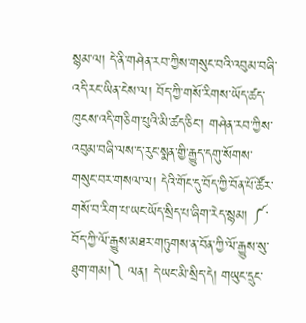སྙམ་ལ། དེ་ནི་གཤེན་རབ་ཀྱིས་གསུང་བའི་འབུམ་བཞི་འདི་རང་ཡིན་ངེས་ལ། བོད་ཀྱི་གསོ་རིགས་ཡོད་ཚད་ཁུངས་འདི་གཅིག་པུའི་མི་ཚད་ཅིང་། གཤེན་རབ་ཀྱིས་འབུམ་བཞི་ལས་ད་རུང་སྨན་གྱི་རྒྱུད་དགུ་སོགས་གསུང་བར་གསལ་ལ། དེའི་གོང་དུ་བོད་ཀྱི་བོན་པོ་ཚོར་གསོ་བ་རིག་པ་ཡང་ཡོད་སྲིད་པ་ཞིག་རེད་སྙམ། ༼་བོད་ཀྱི་ལོ་རྒྱུས་མཐར་གཏུགས་ན་བོན་ཀྱི་ལོ་རྒྱུས་སུ་ཐུག་གམ།༽ ལན། དེ་ཡང་མི་སྲིད་དེ། གཡུང་དྲུང་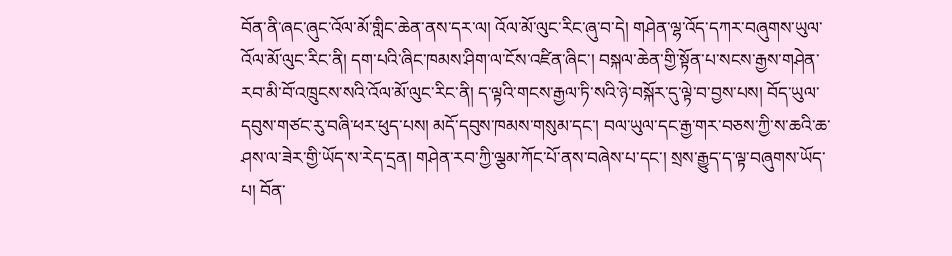བོན་ནི་ཞང་ཞུང་འོལ་མོ་གླིང་ཆེན་ནས་དར་ལ། འོལ་མོ་ལུང་རིང་ཞུ་བ་དེ། གཤེན་ལྷ་འོད་དཀར་བཞུགས་ཡུལ་འོལ་མོ་ལུང་རིང་ནི། དག་པའི་ཞིང་ཁམས་ཤིག་ལ་ངོས་འཛིན་ཞིང་། བསྐལ་ཆེན་གྱི་སྟོན་པ་སངས་རྒྱས་གཤེན་རབ་མི་བོ་འཁྲུངས་སའི་འོལ་མོ་ལུང་རིང་ནི། ད་ལྟའི་གངས་རྒྱལ་ཏི་སའི་ཉེ་བསྐོར་དུ་ལྟེ་བ་བྱས་པས། བོད་ཡུལ་དབུས་གཙང་རུ་བཞི་ཕར་ཕུད་པས། མདོ་དབུས་ཁམས་གསུམ་དང་། བལ་ཡུལ་དང་རྒྱ་གར་བཅས་ཀྱི་ས་ཆའི་ཆ་ཤས་ལ་ཟེར་གྱི་ཡོད་ས་རེད་དྲན། གཤེན་རབ་ཀྱི་ལྕམ་ཀོང་པོ་ནས་བཞེས་པ་དང་། སྲས་རྒྱུད་ད་ལྟ་བཞུགས་ཡོད་པ། བོན་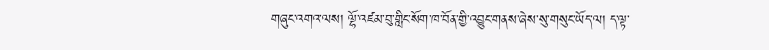གཞུང་འགའ་ལས། ལྷོ་འཛམ་བུ་གླིང་སོག་ཁ་བོན་གྱི་འབྱུང་གནས་ཞེས་སུ་གསུང་ཡོད་ལ། ད་ལྟ་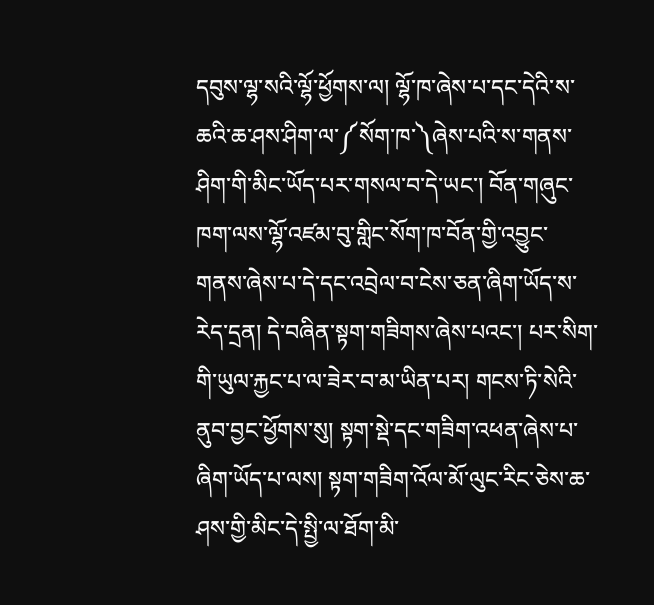དབུས་ལྷ་སའི་ལྷོ་ཕྱོགས་ལ། ལྷོ་ཁ་ཞེས་པ་དང་དེའི་ས་ཆའི་ཆ་ཤས་ཤིག་ལ་༼སོག་ཁ་༽ཞེས་པའི་ས་གནས་ཤིག་གི་མིང་ཡོད་པར་གསལ་བ་དེ་ཡང་། བོན་གཞུང་ཁག་ལས་ལྷོ་འཛམ་བུ་གླིང་སོག་ཁ་བོན་གྱི་འབྱུང་གནས་ཞེས་པ་དེ་དང་འབྲེལ་བ་ངེས་ཅན་ཞིག་ཡོད་ས་རེད་དྲན། དེ་བཞིན་སྟག་གཟིགས་ཞེས་པའང་། པར་སིག་གི་ཡུལ་རྐྱང་པ་ལ་ཟེར་བ་མ་ཡིན་པར། གངས་ཏི་སེའི་ནུབ་བྱང་ཕྱོགས་སུ། སྟག་སྡེ་དང་གཟིག་འཕན་ཞེས་པ་ཞིག་ཡོད་པ་ལས། སྟག་གཟིག་འོལ་མོ་ལུང་རིང་ཅེས་ཆ་ཤས་གྱི་མིང་དེ་སྤྱི་ལ་ཐོག་མི་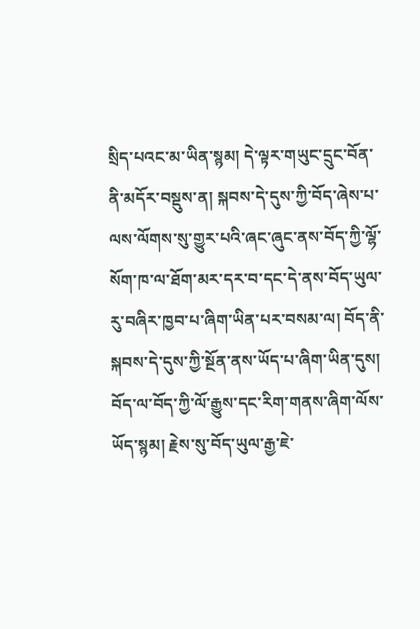སྲིད་པའང་མ་ཡིན་སྙམ། དེ་ལྟར་གཡུང་དྲུང་བོན་ནི་མདོར་བསྡུས་ན། སྐབས་དེ་དུས་ཀྱི་བོད་ཞེས་པ་ལས་ལོགས་སུ་གྱུར་པའི་ཞང་ཞུང་ནས་བོད་ཀྱི་ལྷོ་སོག་ཁ་ལ་ཐོག་མར་དར་བ་དང་དེ་ནས་བོད་ཡུལ་རུ་བཞིར་ཁྱབ་པ་ཞིག་ཡིན་པར་བསམ་ལ། བོད་ནི་སྐབས་དེ་དུས་ཀྱི་སྔོན་ནས་ཡོད་པ་ཞིག་ཡིན་དུས། བོད་ལ་བོད་ཀྱི་ལོ་རྒྱུས་དང་རིག་གནས་ཞིག་ལོས་ཡོད་སྙམ། རྗེས་སུ་བོད་ཡུལ་རྒྱ་ཇེ་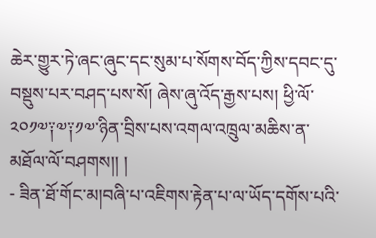ཆེར་གྱུར་ཏེ་ཞང་ཞུང་དང་སུམ་པ་སོགས་བོད་ཀྱིས་དབང་དུ་བསྡུས་པར་བཤད་པས་སོ། ཞེས་ཞུ་འོད་རྒྱས་པས། ཕྱི་ལོ་༢༠༡༧༑༧༑༡༧་ཉིན་བྲིས་པས་འགལ་འཁྲུལ་མཆིས་ན་མཐོལ་ལོ་བཤགས།། །
- ཟིན་ཐོ་གོང་མ།བཞི་པ་འཇིགས་རྟེན་པ་ལ་ཡོད་དགོས་པའི་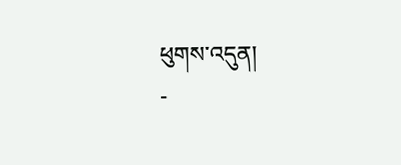ཕུགས་འདུན།
-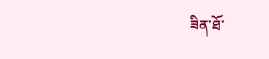ཟིན་ཐོ་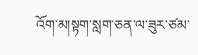འོག་མ།སྟག་སླག་ཅན་ལ་ཟུར་ཙམ་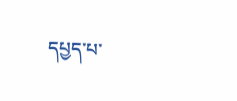དཔྱད་པ་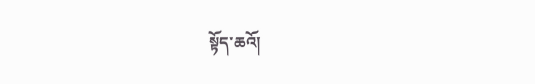སྟོད་ཆའོ།